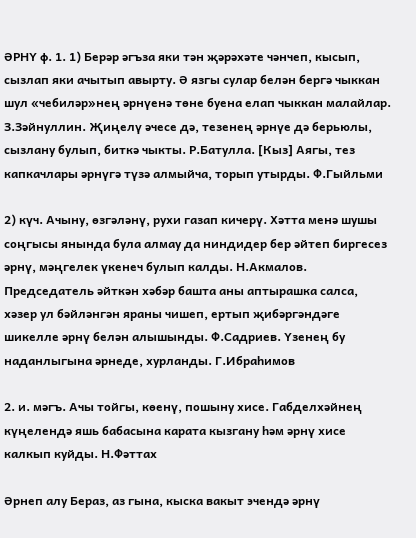ӘРНҮ ф. 1. 1) Берәр әгъза яки тән җәрәхәте чәнчеп, кысып, сызлап яки ачытып авырту. Ә язгы сулар белән бергә чыккан шул «чебиләр»нең әрнүенә төне буена елап чыккан малайлар. З.Зәйнуллин. Җиңелү әчесе дә, тезенең әрнүе дә берьюлы, сызлану булып, биткә чыкты. Р.Батулла. [Кыз] Аягы, тез капкачлары әрнүгә түзә алмыйча, торып утырды. Ф.Гыйльми

2) күч. Ачыну, өзгәләнү, рухи газап кичерү. Хәтта менә шушы соңгысы янында була алмау да ниндидер бер әйтеп биргесез әрнү, мәңгелек үкенеч булып калды. Н.Акмалов. Председатель әйткән хәбәр башта аны аптырашка салса, хәзер ул бәйләнгән яраны чишеп, ертып җибәргәндәге шикелле әрнү белән алышынды. Ф.Садриев. Үзенең бу наданлыгына әрнеде, хурланды. Г.Ибраһимов

2. и. мәгъ. Ачы тойгы, көенү, пошыну хисе. Габделхәйнең күңелендә яшь бабасына карата кызгану һәм әрнү хисе калкып куйды. Н.Фәттах

Әрнеп алу Бераз, аз гына, кыска вакыт эчендә әрнү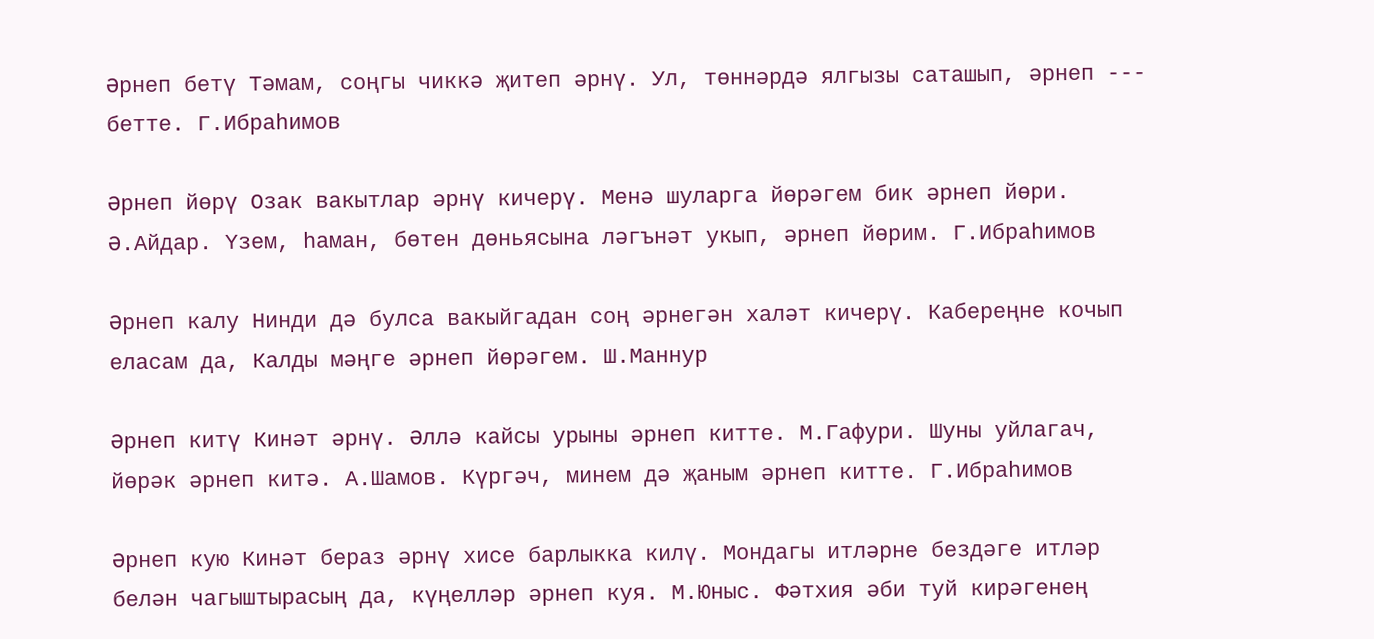Әрнеп бетү Тәмам, соңгы чиккә җитеп әрнү. Ул, төннәрдә ялгызы саташып, әрнеп --- бетте. Г.Ибраһимов

Әрнеп йөрү Озак вакытлар әрнү кичерү. Менә шуларга йөрәгем бик әрнеп йөри. Ә.Айдар. Үзем, һаман, бөтен дөньясына ләгънәт укып, әрнеп йөрим. Г.Ибраһимов

Әрнеп калу Нинди дә булса вакыйгадан соң әрнегән халәт кичерү. Кабереңне кочып еласам да, Калды мәңге әрнеп йөрәгем. Ш.Маннур

Әрнеп китү Кинәт әрнү. Әллә кайсы урыны әрнеп китте. М.Гафури. Шуны уйлагач, йөрәк әрнеп китә. А.Шамов. Күргәч, минем дә җаным әрнеп китте. Г.Ибраһимов

Әрнеп кую Кинәт бераз әрнү хисе барлыкка килү. Мондагы итләрне бездәге итләр белән чагыштырасың да, күңелләр әрнеп куя. М.Юныс. Фәтхия әби туй кирәгенең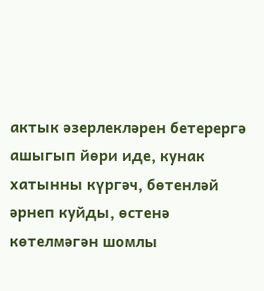актык әзерлекләрен бетерергә ашыгып йөри иде, кунак хатынны күргәч, бөтенләй әрнеп куйды, өстенә көтелмәгән шомлы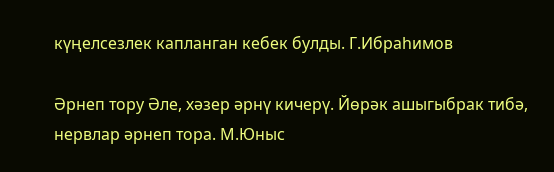күңелсезлек капланган кебек булды. Г.Ибраһимов

Әрнеп тору Әле, хәзер әрнү кичерү. Йөрәк ашыгыбрак тибә, нервлар әрнеп тора. М.Юныс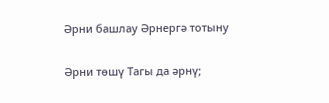Әрни башлау Әрнергә тотыну

Әрни төшү Тагы да әрнү;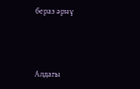бераз әрнү



Алдагы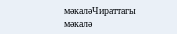мәкаләЧираттагы мәкалә